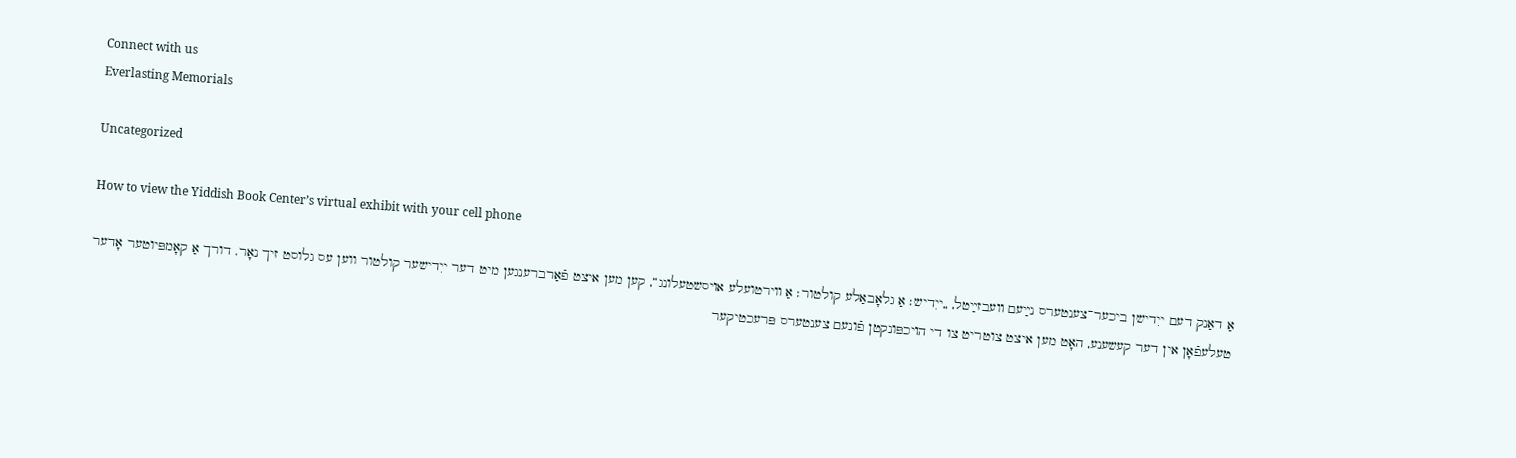Connect with us
Everlasting Memorials

Uncategorized

How to view the Yiddish Book Center’s virtual exhibit with your cell phone

אַ דאַנק דעם ייִדישן ביכער־צענטערס נײַעם װעבזײַטל, „ייִדיש׃ אַ גלאָבאַלע קולטור׃ אַ װירטועלע אױסשטעלונג“, קען מען איצט פֿאַרברענגען מיט דער ייִדישער קולטור ווען עס גלוסט זיך נאָר. דורך אַ קאָמפּיוטער אָדער טעלעפֿאָן אין דער קעשענע, האָט מען איצט צוטריט צו די הױכפּונקטן פֿונעם צענטערס פּרעכטיקער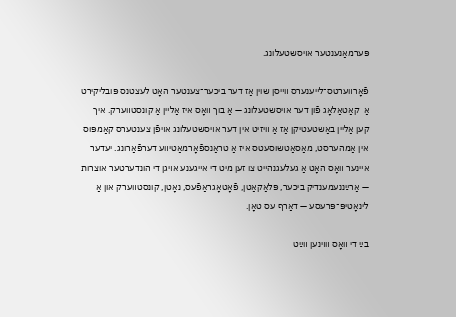פּערמאַנענטער אױסשטעלונג.

פֿאָרװערטס־לײענערס װײסן שוין אַז דער ביכער־צענטער האָט לעצטנס פּובליקירט אַ  קאַטאַלאָג פֿון דער אױסשטעלונג — אַ בוך װאָס איז אַלײן אַ קונסטװערק. איך קען אַליין באַשטעטיקן אַז אַ װיזיט אין דער אױסשטעלונג אױפֿן צענטערס קאַמפּוס אין אַמהערסט, מאַסאַטשוסעטס איז אַ טראַנספֿאָרמאַטיװע דערפֿאַרונג. יעדער אײנער װאָס האָט אַ געלעגנהײט צו זען מיט די אײגענע אױגן די הונדערטער אוצרות — אַרײַננעמענדיק ביכער, פּלאַקאַטן, פֿאָטאָגראַפֿעס, נאָטן, קונסטװערק און אַ לינאָטיפּ־פּרעסע — דאַרף עס טאָן.

בײַ די װאָס װױנען װײַט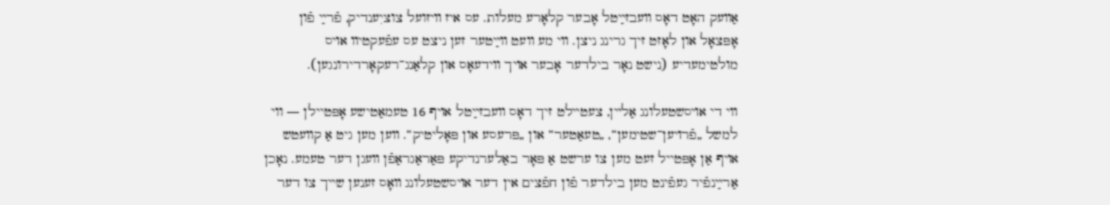אַװעק האָט דאָס װעבזײַטל אָבער קלאָרע מעלות. עס איז װיזועל צוציִענדיק, פֿרײַ פֿון אָפּצאָל און לאָזט זיך גרינג ניצן. װי מע װעט װײַטער זען ניצט עס עפֿעקטיװ אױס מולטימעדיע (נישט נאָר בילדער אָבער אױך װידעאָס און קלאַנג־רעקאָרדירונגען).

װי די אױסשטעלונג אַלײן, צעטײלט זיך דאָס װעבזײַטל אױף 16 טעמאַטישע אָפּטיילן — ווי למשל „פֿרױען־שטימען“, „טעאַטער“ און „פּרעסע און פּאָליטיק“. װען מען גיט אַ קװעטש אױף אַן אָפּטייל זעט מען צו ערשט אַ פּאָר באַלערנדיקע פּאַראַגראַפֿן װעגן דער טעמע. נאָכן אַרײַנפֿיר געפֿינט מען בילדער פֿון חפֿצים אין דער אױסשטעלונג װאָס זענען שײך צו דער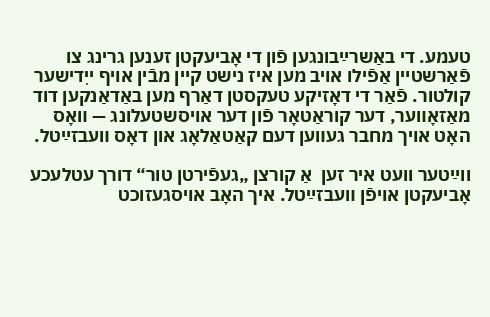טעמע. די באַשרײַבונגען פֿון די אָביעקטן זענען גרינג צו פֿאַרשטײן אַפֿילו אױב מען איז נישט קײן מבֿין אױף ייִדישער קולטור. פֿאַר די דאָזיקע טעקסטן דאַרף מען באַדאַנקען דוד מאַזאָװער, דער קוראַטאָר פֿון דער אױסשטעלונג — װאָס האָט אױך מחבר געװען דעם קאַטאַלאָג און דאָס װעבזײַטל.

ווײַטער וועט איר זען  אַ קורצן „געפֿירטן טור“ דורך עטלעכע אָביעקטן אױפֿן װעבזײַטל. איך האָב אױסגעזוכט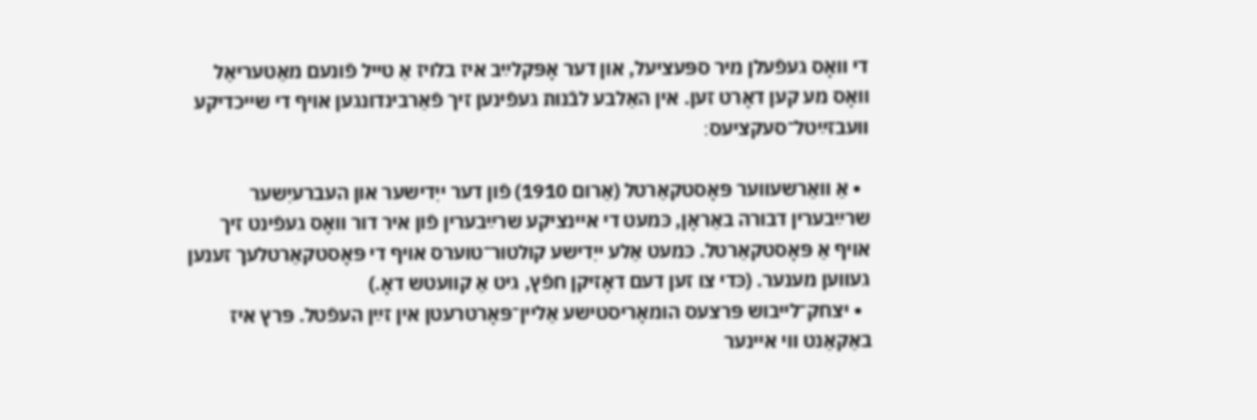די װאָס געפֿעלן מיר ספּעציעל, און דער אָפּקלײַב איז בלויז אַ טייל פֿונעם מאַטעריאַל וואָס מע קען דאָרט זען. אין האַלבע לבֿנות געפֿינען זיך פֿאַרבינדונגען אױף די שײכדיקע װעבזײַטל־סעקציעס׃

  • אַ װאַרשעװער פּאָסטקאַרטל (אַרום 1910) פֿון דער ייִדישער און העברעיִשער שרײַבערין דבורה באַראָן, כּמעט די אײנציקע שרײַבערין פֿון איר דור װאָס געפֿינט זיך אויף אַ פּאָסטקאַרטל. כּמעט אַלע ייִדישע קולטור־טוערס אױף די פּאָסטקאַרטלעך זענען געװען מענער. (כּדי צו זען דעם דאָזיקן חפֿץ, גיט אַ קװעטש דאָ.)
  • יצחק־לייבוש פּרצעס הומאָריסטישע אַליין־פּאָרטרעטן אין זײַן העפֿטל. פּרץ איז באַקאַנט װי אײנער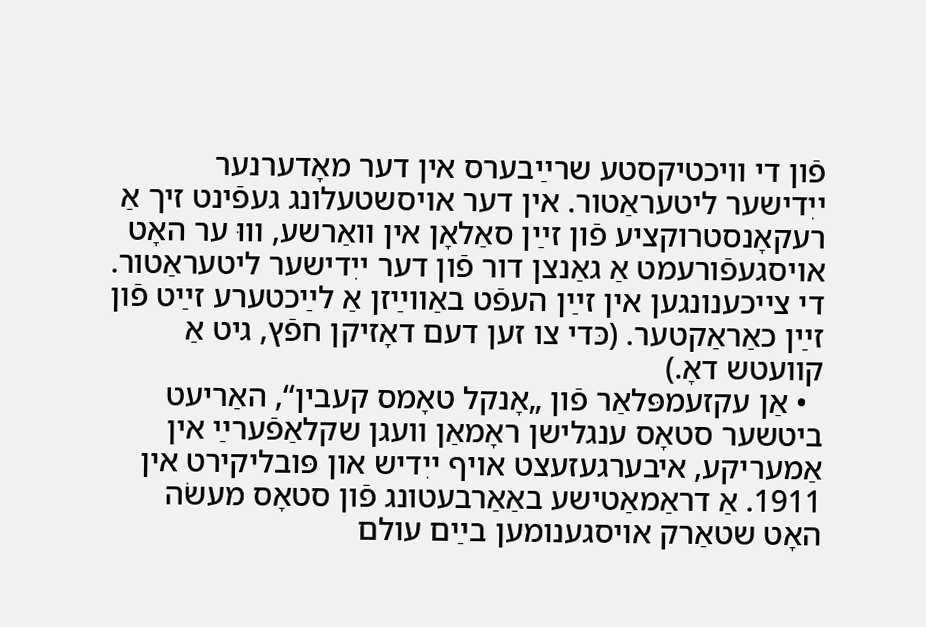פֿון די װיכטיקסטע שרײַבערס אין דער מאָדערנער ייִדישער ליטעראַטור. אין דער אױסשטעלונג געפֿינט זיך אַ רעקאָנסטרוקציע פֿון זײַן סאַלאָן אין װאַרשע, װוּ ער האָט אױסגעפֿורעמט אַ גאַנצן דור פֿון דער ייִדישער ליטעראַטור. די צייכענונגען אין זײַן העפֿט באַװײַזן אַ לײַכטערע זײַט פֿון זײַן כאַראַקטער. (כּדי צו זען דעם דאָזיקן חפֿץ, גיט אַ קװעטש דאָ.)
  • אַן עקזעמפּלאַר פֿון „אָנקל טאָמס קעבין“, האַריעט ביטשער סטאָס ענגלישן ראָמאַן װעגן שקלאַפֿערײַ אין אַמעריקע, איבערגעזעצט אױף ייִדיש און פּובליקירט אין 1911. אַ דראַמאַטישע באַאַרבעטונג פֿון סטאָס מעשׂה האָט שטאַרק אויסגענומען בײַם עולם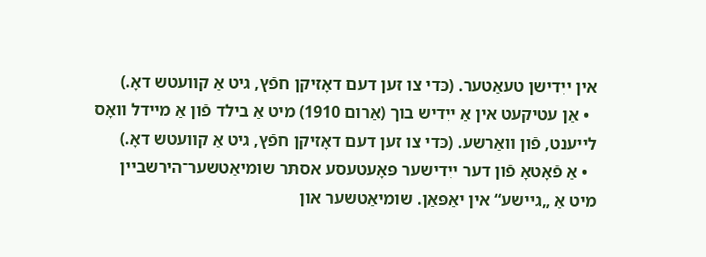אין ייִדישן טעאַטער. (כּדי צו זען דעם דאָזיקן חפֿץ, גיט אַ קװעטש דאָ.)
  • אַן עטיקעט אין אַ ייִדיש בוך (אַרום 1910) מיט אַ בילד פֿון אַ מיידל וואָס לייענט, פֿון װאַרשע. (כּדי צו זען דעם דאָזיקן חפֿץ, גיט אַ קװעטש דאָ.)
  • אַ פֿאָטאָ פֿון דער ייִדישער פּאָעטעסע אסתּר שומיאַטשער־הירשבײן מיט אַ „גײשע“ אין יאַפּאַן. שומיאַטשער און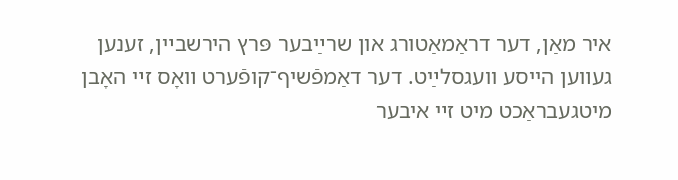איר מאַן, דער דראַמאַטורג און שרײַבער פּרץ הירשבײן, זענען געװען הייסע וועגסלײַט. דער דאַמפֿשיף־קופֿערט װאָס זײ האָבן מיטגעבראַכט מיט זײ איבער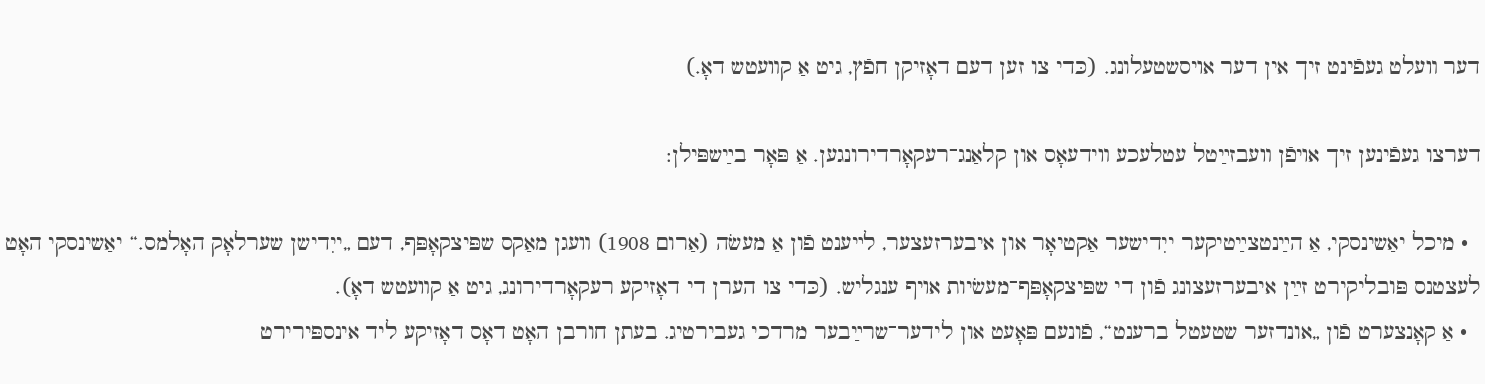דער װעלט געפֿינט זיך אין דער אױסשטעלונג. (כּדי צו זען דעם דאָזיקן חפֿץ, גיט אַ קװעטש דאָ.)

דערצו געפֿינען זיך אױפֿן װעבזײַטל עטלעכע װידעאָס און קלאַנג־רעקאָרדירונגען. אַ פּאָר בײַשפּילן:

  • מיכל יאַשינסקי, אַ הײַנטצײַטיקער ייִדישער אַקטיאָר און איבערזעצער, לײענט פֿון אַ מעשׂה (אַרום 1908) װעגן מאַקס שפּיצקאָפּף, דעם „ייִדישן שערלאָק האָלמס.“ יאַשינסקי האָט לעצטנס פּובליקירט זײַן איבערזעצונג פֿון די שפּיצקאָפּף־מעשׂיות אױף ענגליש. (כּדי צו הערן די דאָזיקע רעקאָרדירונג, גיט אַ קװעטש דאָ).
  • אַ קאָנצערט פֿון „אונדזער שטעטל ברענט“, פֿונעם פּאָעט און לידער־שרײַבער מרדכי געבירטיג. בעתן חורבן האָט דאָס דאָזיקע ליד אינספּירירט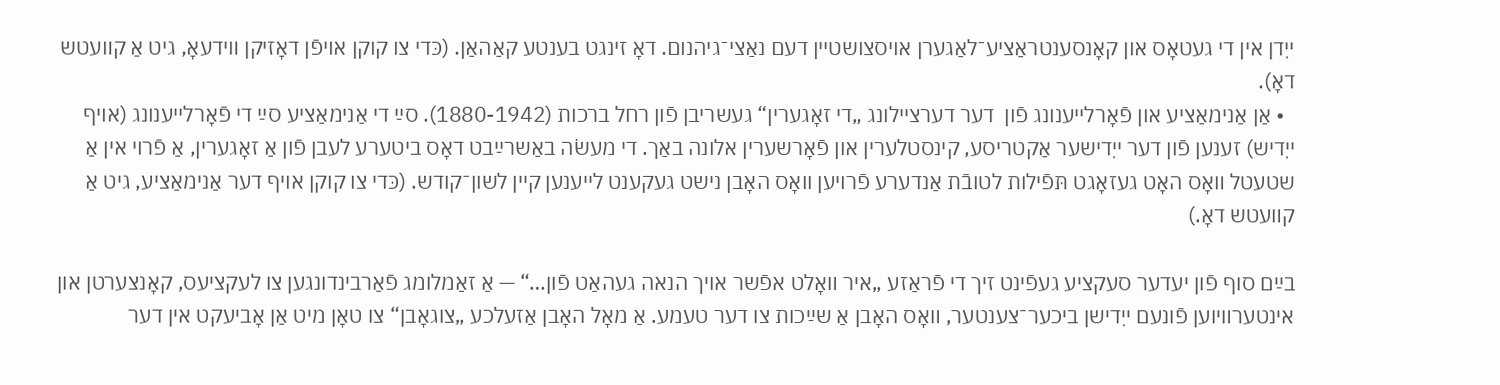ייִדן אין די געטאָס און קאָנסענטראַציע־לאַגערן אויסצושטיין דעם נאַצי־גיהנום. דאָ זינגט בענטע קאַהאַן. (כּדי צו קוקן אױפֿן דאָזיקן װידעאָ, גיט אַ קװעטש דאָ).
  • אַן אַנימאַציע און פֿאָרלײענונג פֿון  דער דערציילונג „די זאָגערין“ געשריבן פֿון רחל ברכות (1880-1942). סײַ די אַנימאַציע סײַ די פֿאָרלײענונג (אױף ייִדיש) זענען פֿון דער ייִדישער אַקטריסע, קינסטלערין און פֿאָרשערין אלונה באַך. די מעשׂה באַשרײַבט דאָס ביטערע לעבן פֿון אַ זאָגערין, אַ פֿרױ אין אַ שטעטל װאָס האָט געזאָגט תּפֿילות לטובֿת אַנדערע פֿרױען וואָס האָבן נישט געקענט לייענען קיין לשון־קודש. (כּדי צו קוקן אױף דער אַנימאַציע, גיט אַ קװעטש דאָ.)

בײַם סוף פֿון יעדער סעקציע געפֿינט זיך די פֿראַזע „איר װאָלט אפֿשר אױך הנאה געהאַט פֿון…“ — אַ זאַמלומג פֿאַרבינדונגען צו לעקציעס, קאָנצערטן און אינטערװיוען פֿונעם ייִדישן ביכער־צענטער, װאָס האָבן אַ שײַכות צו דער טעמע. אַ מאָל האָבן אַזעלכע „צוגאָבן“ צו טאָן מיט אַן אָביעקט אין דער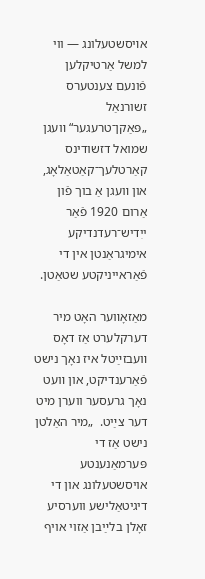אױסשטעלונג — ווי למשל אַרטיקלען פֿונעם צענטערס זשורנאַל „פּאַקן־טרעגער“ װעגן שמואל דזשודינס קאַרטלעך־קאַטאַלאָג, און װעגן אַ בוך פֿון אַרום 1920 פֿאַר ייִדיש־רעדנדיקע אימיגראַנטן אין די פֿאַראייניקטע שטאַטן.

מאַזאָװער האָט מיר דערקלערט אַז דאָס װעבזײַטל איז נאָך נישט פֿאַרענדיקט, און װעט נאָך גרעסער ווערן מיט דער צײַט.  „מיר האַלטן נישט אַז די פּערמאַנענטע אויסשטעלונג און די דיגיטאַלישע ווערסיע זאָלן בלײַבן אַזוי אויף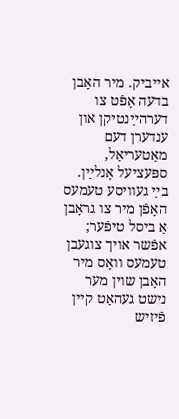אייביק. מיר האָבן בדעה אָפֿט צו דערהײַנטיקן און ענדערן דעם מאַטעריאַל, ספּעציעל אָנלײַן. בײַ געוויסע טעמעס האָפֿן מיר צו גראָבן אַ ביסל טיפֿער; אפֿשר אויך צוגעבן טעמעס וואָס מיר האָבן שוין מער נישט געהאַט קיין פֿיזיש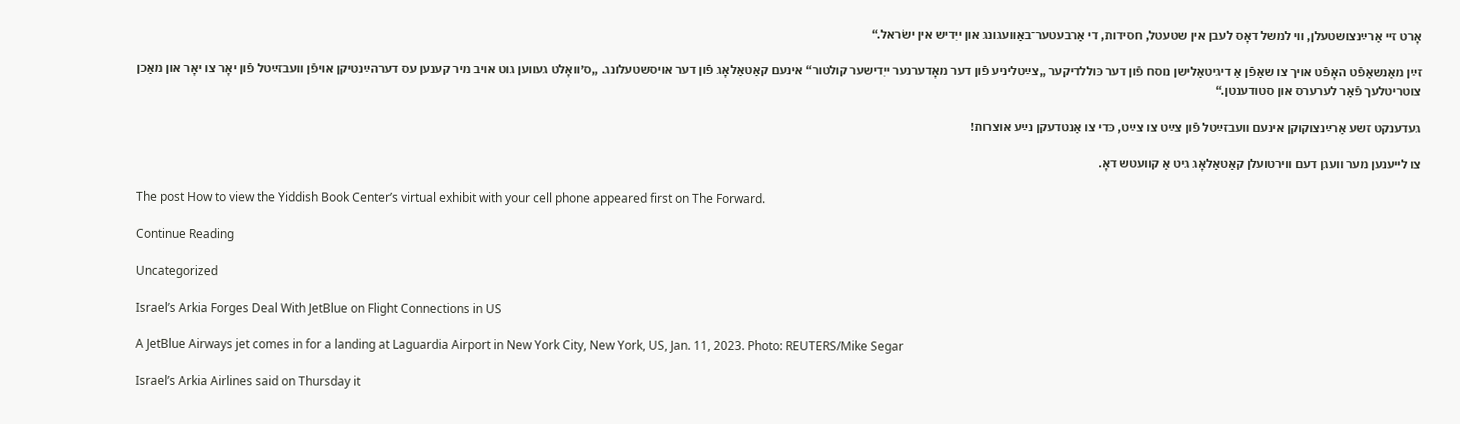אָרט זיי אַרײַנצושטעלן, ווי למשל דאָס לעבן אין שטעטל, חסידות, די אַרבעטער־באַוועגונג און ייִדיש אין ישׂראל.“

זײַן מאַנשאַפֿט האָפֿט אויך צו שאַפֿן אַ דיגיטאַלישן נוסח פֿון דער כּוללדיקער „צײַטליניע פֿון דער מאָדערנער ייִדישער קולטור“ אינעם קאַטאַלאָג פֿון דער אויסשטעלונג. „ס׳וואָלט געווען גוט אויב מיר קענען עס דערהײַנטיקן אויפֿן װעבזײַטל פֿון יאָר צו יאָר און מאַכן צוטריטלעך פֿאַר לערערס און סטודענטן.“

געדענקט זשע אַרײַנצוקוקן אינעם װעבזײַטל פֿון צײַט צו צײַט, כּדי צו אַנטדעקן נײַע אוצרות!

צו לייענען מער וועגן דעם ווירטועלן קאַטאַלאָג גיט אַ קוועטש דאָ.

The post How to view the Yiddish Book Center’s virtual exhibit with your cell phone appeared first on The Forward.

Continue Reading

Uncategorized

Israel’s Arkia Forges Deal With JetBlue on Flight Connections in US

A JetBlue Airways jet comes in for a landing at Laguardia Airport in New York City, New York, US, Jan. 11, 2023. Photo: REUTERS/Mike Segar

Israel’s Arkia Airlines said on Thursday it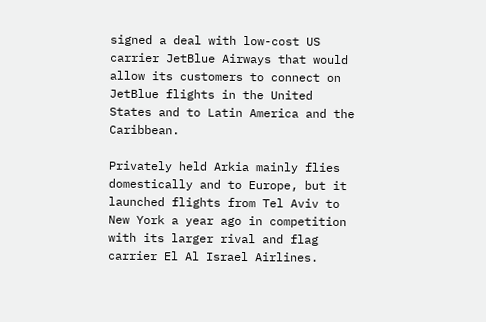signed a deal with low-cost US carrier JetBlue Airways that would allow its customers to connect on JetBlue flights in the United States and to Latin America and the Caribbean.

Privately held Arkia mainly flies domestically and to Europe, but it launched flights from Tel Aviv to New York a year ago in competition with its larger rival and flag carrier El Al Israel Airlines.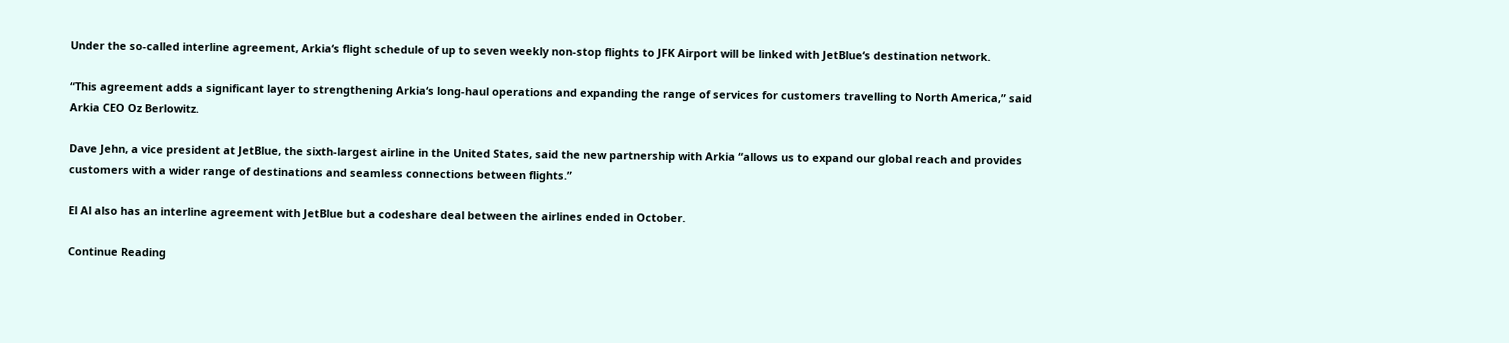Under the so-called interline agreement, Arkia‘s flight schedule of up to seven weekly non-stop flights to JFK Airport will be linked with JetBlue‘s destination network.

“This agreement adds a significant layer to strengthening Arkia‘s long-haul operations and expanding the range of services for customers travelling to North America,” said Arkia CEO Oz Berlowitz.

Dave Jehn, a vice president at JetBlue, the sixth-largest airline in the United States, said the new partnership with Arkia “allows us to expand our global reach and provides customers with a wider range of destinations and seamless connections between flights.”

El Al also has an interline agreement with JetBlue but a codeshare deal between the airlines ended in October.

Continue Reading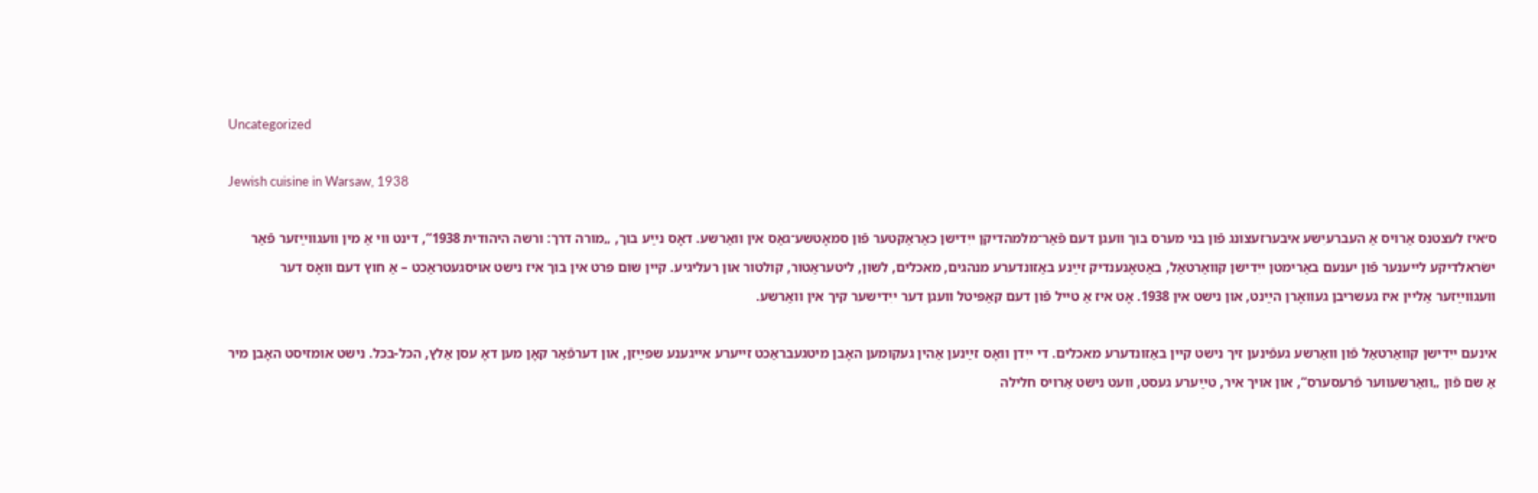Uncategorized

Jewish cuisine in Warsaw, 1938

ס׳איז לעצטנס אַרויס אַ העברעיִשע איבערזעצונג פֿון בני מערס בוך וועגן דעם פֿאַר־מלמהדיקן ייִדישן כאַראַקטער פֿון סמאָטשע־גאַס אין וואַרשע. דאָס נײַע בוך, „מורה דרך: ורשה היהודית 1938“, דינט ווי אַ מין וועגווײַזער פֿאַר ישׂראלדיקע לייענער פֿון יענעם באַרימטן ייִדישן קוואַרטאַל, באַטאָנענדיק זײַנע באַזונדערע מנהגים, מאכלים, לשון, ליטעראַטור, קולטור און רעליגיע. קיין שום פּרט אין בוך איז נישט אויסגעטראַכט – אַ חוץ דעם וואָס דער וועגווײַזער אַליין איז געשריבן געוואָרן הײַנט, און נישט אין 1938. אָט איז אַ טייל פֿון דעם קאַפּיטל וועגן דער ייִדישער קיך אין וואַרשע.

אינעם ייִדישן קוואַרטאַל פֿון וואַרשע געפֿינען זיך נישט קיין באַזונדערע מאכלים. די ייִדן וואָס זײַנען אַהין געקומען האָבן מיטגעבראַכט זייערע אייגענע שפּײַזן, און דערפֿאַר קאָן מען דאָ עסן אַלץ, הכּל-בכּל. נישט אומזיסט האָבן מיר אַ שם פֿון „וואַרשעווער פֿרעסערס“, און אויך איר, טײַערע געסט, וועט נישט אַרויס חלילה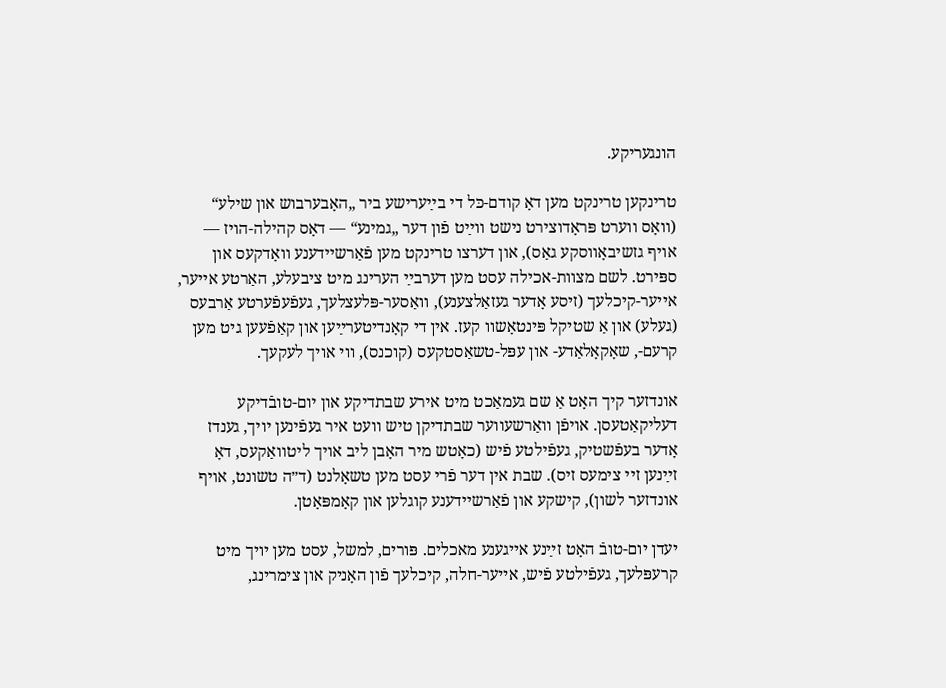הונגעריקע.

טרינקען טרינקט מען דאָ קודם-כּל די בײַערישע ביר „האָבערבוש און שילע“ (וואָס ווערט פּראָדוצירט נישט ווײַט פֿון דער „גמינע“ — דאָס קהילה-הויז — אויף גזשיבאָווסקע גאַס), און דערצו טרינקט מען פֿאַרשיידענע וואָדקעס און ספּירט. לשם מצוות-אכילה עסט מען דערבײַ הערינג מיט ציבעלע, האַרטע אייער, אייער-קיכלעך (זיסע אָדער געזאַלצענע), וואַסער-פּלעצלעך, געפֿעפֿערטע אַרבעס (געלע) און אַ שטיקל פּינטאָשוו קעז. אין די קאָנדיטערײַען און קאַפֿעען גיט מען קרעם-, שאָקאָלאַדע- און עפּל-טשאַסטקעס (קוכנס), ווי אויך לעקעך.

אונדזער קיך האָט אַ שם געמאַכט מיט אירע שבתדיקע און יום-טובֿדיקע דעליקאַטעסן. אויפֿן וואַרשעווער שבתדיקן טיש וועט איר געפֿינען יויך, גענדז אָדער בעפֿשטיק, געפֿילטע פֿיש (כאָטש מיר האָבן ליב אויך ליטוואַקעס, דאָ זײַנען זיי צימעס זיס). שבת אין דער פֿרי עסט מען טשאָלנט (ד״ה טשונט, אויף אונדזער לשון), קישקע און פֿאַרשיידענע קוגלען און קאָמפּאָטן.

יעדן יום-טובֿ האָט זײַנע אייגענע מאכלים. פּורים, למשל, עסט מען יויך מיט קרעפּלעך, געפֿילטע פֿיש, אייער-חלה, קיכלעך פֿון האָניק און צימרינג,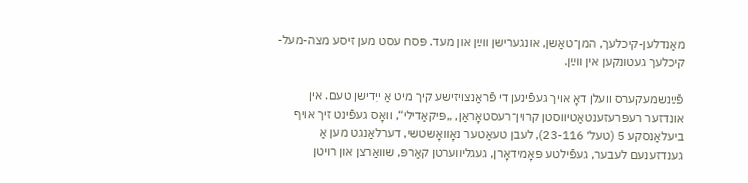מאַנדלען-קיכלעך, המן־טאַשן, אונגערישן ווײַן און מעד. פּסח עסט מען זיסע מצה-מעל-קיכלעך געטונקען אין ווײַן.

פֿײַנשמעקערס וועלן דאָ אויך געפֿינען די פֿראַנצויזישע קיך מיט אַ ייִדישן טעם. אין אונדזער רעפּרעזענטאַטיווסטן קרוין־רעסטאָראַן, „פּיקאַדילי“, וואָס געפֿינט זיך אויף ביעלאַנסקע 5 (טעל׳ 23-116), לעבן טעאַטער נאָוואָשטשי, דערלאַנגט מען אַ גענדזענעם לעבער, געפֿילטע פּאָמידאָרן, געגליווערטן קאַרפּ, שוואַרצן און רויטן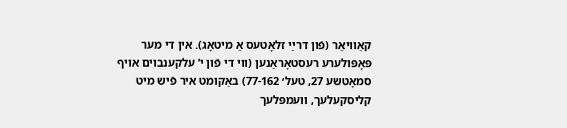קאַוויאַר (פֿון דרײַ זלאָטעס אַ מיטאָג). אין די מער פּאָפּולערע רעסטאָראַנען (ווי די פֿון י’ עלקענבוים אויף סמאָטשע 27, טעל׳ 77-162) באַקומט איר פֿיש מיט קליסקעלעך, וועמפּלעך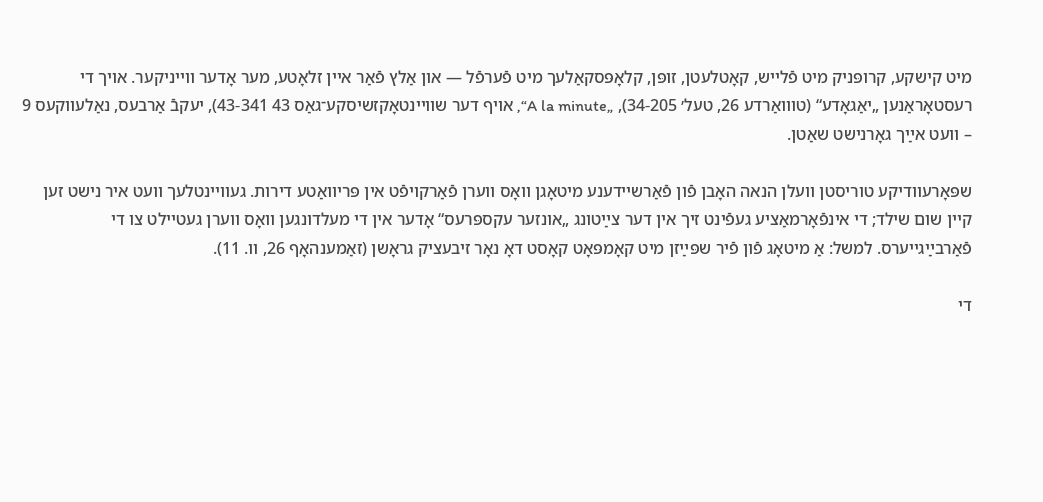מיט קישקע, קרופּניק מיט פֿלייש, קאָטלעטן, זופּן, קלאָפּסקאַלעך מיט פֿערפֿל — און אַלץ פֿאַר איין זלאָטע, מער אָדער ווייניקער. אויך די רעסטאָראַנען „יאַגאָדע“ (טווואַרדע 26, טעל׳ 34-205), „A la minute“, אויף דער שוויינטאָקזשיסקע־גאַס 43 43-341), יעקבֿ אַרבעס, נאַלעווקעס 9 – וועט אײַך גאָרנישט שאַטן.

שפּאָרעוודיקע טוריסטן וועלן הנאה האָבן פֿון פֿאַרשיידענע מיטאָגן וואָס ווערן פֿאַרקויפֿט אין פּריוואַטע דירות. געוויינטלעך וועט איר נישט זען קיין שום שילד; די אינפֿאָרמאַציע געפֿינט זיך אין דער צײַטונג „אונזער עקספּרעס“ אָדער אין די מעלדונגען וואָס ווערן געטיילט צו די פֿאַרבײַגייערס. למשל: אַ מיטאָג פֿון פֿיר שפּײַזן מיט קאָמפּאָט קאָסט דאָ נאָר זיבעציק גראָשן (זאַמענהאָף 26, וו. 11).

די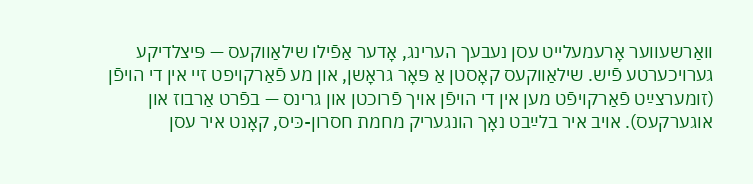וואַרשעווער אָרעמעלייט עסן נעבעך הערינג, אָדער אַפֿילו שילאַווקעס — פּיצלדיקע גערויכערטע פֿיש. שילאַווקעס קאָסטן אַ פּאָר גראָשן, און מע פֿאַרקויפט זיי אין די הויפֿן (זומערצײַט פֿאַרקויפֿט מען אין די הויפֿן אויך פֿרוכטן און גרינס — בפֿרט אַרבוז און אוגערקעס). אויב איר בלײַבט נאָך הונגעריק מחמת חסרון-כּיס, קאָנט איר עסן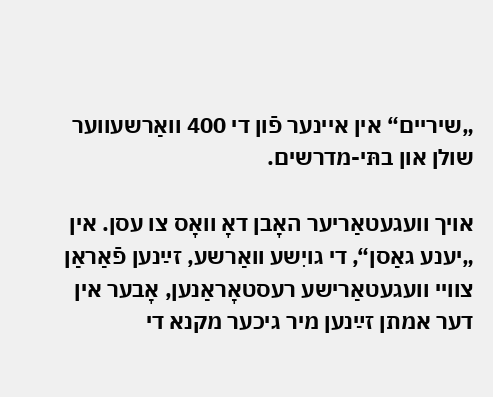„שיריים“ אין איינער פֿון די 400 וואַרשעווער שולן און בתּי-מדרשים.

אויך וועגעטאַריער האָבן דאָ וואָס צו עסן. אין „יענע גאַסן“, די גויִשע וואַרשע, זײַנען פֿאַראַן צוויי וועגעטאַרישע רעסטאָראַנען, אָבער אין דער אמתן זײַנען מיר גיכער מקנא די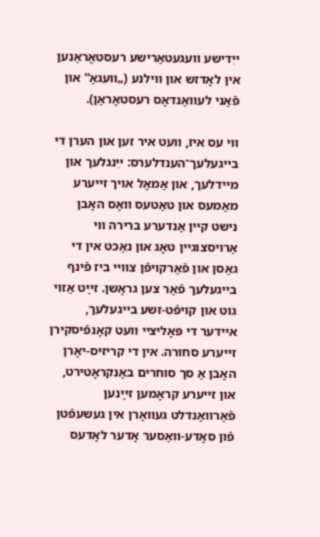ייִדישע וועגעטאַרישע רעסטאָראַנען אין לאָדזש און ווילנע („וועגאַ“ און פֿאַני לעוואַנדאָס רעסטאָראַן).

ווי עס איז, וועט איר זען און הערן די בייגעלעך־הענדלערס: ייִנגלעך און מיידלעך, און אַמאָל אויך זייערע מאַמעס און טאַטעס וואָס האָבן נישט קיין אַנדערע ברירה ווי אַרויסצוגיין טאָג און נאַכט אין די גאַסן און פֿאַרקויפֿן צוויי ביז פֿינף בייגעלעך פֿאַר צען גראָשן. זײַט אַזוי גוט און קויפֿט-זשע בייגעלעך, איידער די פּאָליציי וועט קאָנפֿיסקירן זייערע סחורה. אין די קריזיס-יאָרן האָבן אַ סך סוחרים באַנקראָטירט, און זייערע קראָמען זײַנען פֿאַרוואַנדלט געוואָרן אין געשעפֿטן פֿון סאָדע-וואַסער אָדער לאָדעס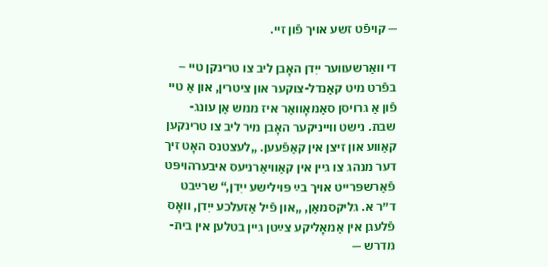— קויפֿט זשע אויך פֿון זיי.

די וואַרשעווער ייִדן האָבן ליב צו טרינקן טיי – בפֿרט מיט קאַנדל-צוקער און ציטרין, און אַ טיי פֿון אַ גרויסן סאַמאָוואַר איז ממש אַן עונג-שבת. נישט ווייניקער האָבן מיר ליב צו טרינקען קאַווע און זיצן אין קאַפֿעען. „לעצטנס האָט זיך דער מנהג צו גיין אין קאַוויאַרניעס איבערהויפּט פֿאַרשפּרייט אויך בײַ פּוילישע ייִדן,“ שרײַבט ד״ר א. גליקסמאַן, „און פֿיל אַזעלכע ייִדן, וואָס פֿלעגן אין אַמאָליקע צײַטן גיין בטלען אין בית-מדרש —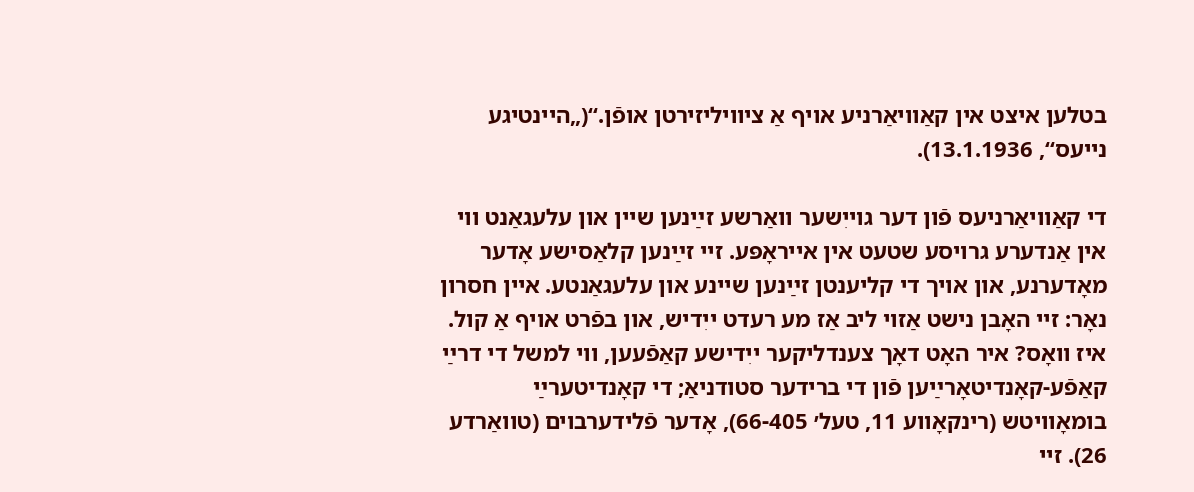בטלען איצט אין קאַוויאַרניע אויף אַ ציוויליזירטן אופֿן.“(„היינטיגע נייעס“, 13.1.1936).

די קאַוויאַרניעס פֿון דער גוייִשער וואַרשע זײַנען שיין און עלעגאַנט ווי אין אַנדערע גרויסע שטעט אין אייראָפּע. זיי זײַנען קלאַסישע אָדער מאָדערנע, און אויך די קליענטן זײַנען שיינע און עלעגאַנטע. איין חסרון נאָר: זיי האָבן נישט אַזוי ליב אַז מע רעדט ייִדיש, און בפֿרט אויף אַ קול. איז וואָס? איר האָט דאָך צענדליקער ייִדישע קאַפֿעען, ווי למשל די דרײַ קאַפֿע-קאָנדיטאָרײַען פֿון די ברידער סטודניאַ; די קאָנדיטערײַ בומאָוויטש (רינקאָווע 11, טעל׳ 66-405), אָדער פֿלידערבוים (טוואַרדע 26). זיי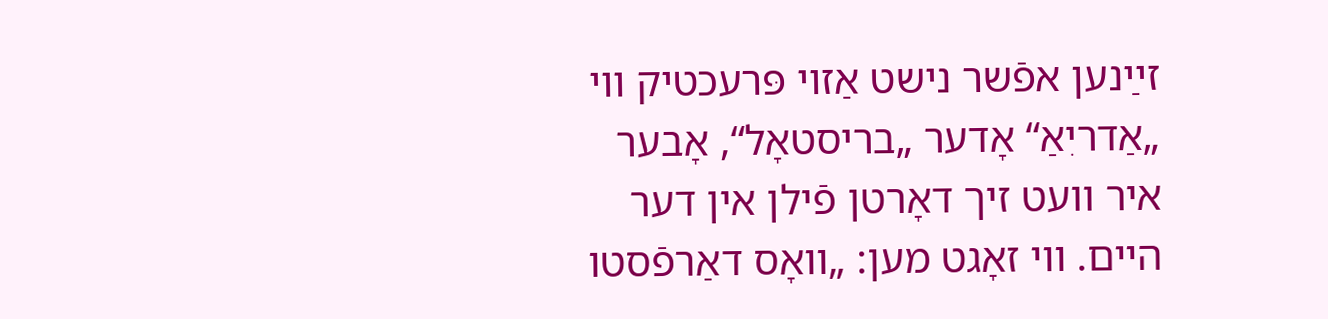זײַנען אפֿשר נישט אַזוי פּרעכטיק ווי „אַדריִאַ“ אָדער „בריסטאָל“, אָבער איר וועט זיך דאָרטן פֿילן אין דער היים. ווי זאָגט מען: „וואָס דאַרפֿסטו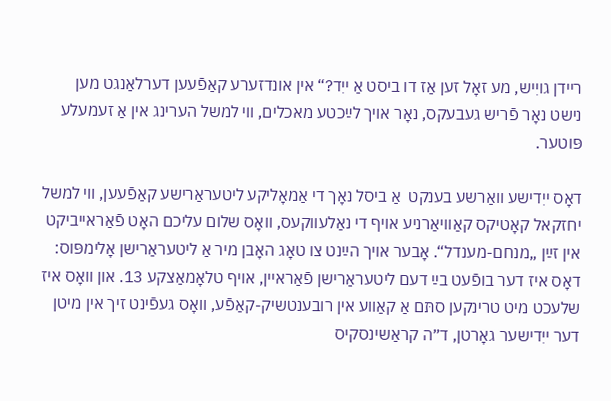ריידן גויִיש, מע זאָל זען אַז דו ביסט אַ ייִד?“ אין אונדזערע קאַפֿעען דערלאַנגט מען נישט נאָר פֿריש געבעקס, נאָר אויך לײַכטע מאכלים, ווי למשל הערינג אין אַ זעמעלע פּוטער.

דאָס ייִדישע וואַרשע בענקט  אַ ביסל נאָך די אַמאָליקע ליטעראַרישע קאַפֿעען, ווי למשל יחזקאל קאָטיקס קאַוויאַרניע אויף די נאַלעווקעס, וואָס שלום עליכם האָט פֿאַראייביקט אין זײַן „מנחם-מענדל“. אָבער אויך הײַנט צו טאָג האָבן מיר אַ ליטעראַרישן אָלימפּוס: דאָס איז דער בופֿעט בײַ דעם ליטעראַרישן פֿאַראיין, אויף טלאָמאַצקע 13. און וואָס איז שלעכט מיט טרינקען סתּם אַ קאַווע אין רובענטשיק-קאַפֿע, וואָס געפֿינט זיך אין מיטן דער ייִדישער גאָרטן, ד״ה קראַשינסקיס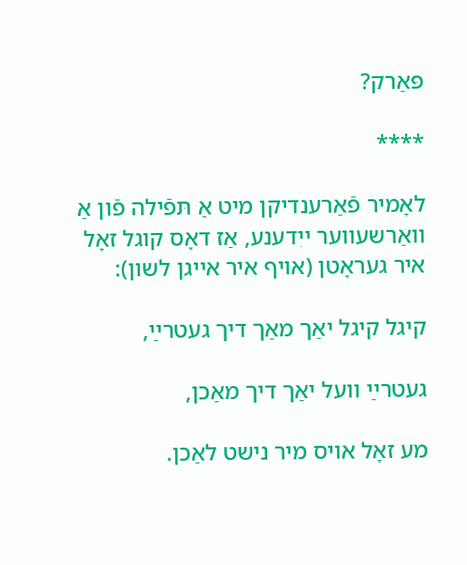פּאַרק?

****

לאָמיר פֿאַרענדיקן מיט אַ תּפֿילה פֿון אַ וואַרשעווער ייִדענע, אַז דאָס קוגל זאָל איר געראָטן (אויף איר אייגן לשון):

קיגל קיגל יאַך מאַך דיך געטרײַ,

געטרײַ וועל יאַך דיך מאַכן,

מע זאָל אויס מיר נישט לאַכן.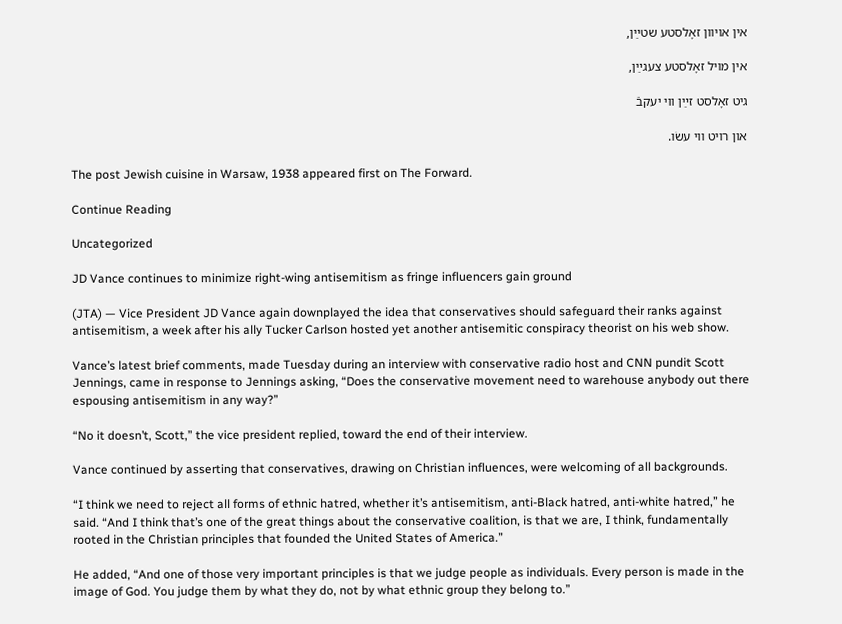אין אויוון זאָלסטע שטײַן,

אין מויל זאָלסטע צעגײַן,

גיט זאָלסט זײַן ווי יעקבֿ

און רויט ווי עשׂו.

The post Jewish cuisine in Warsaw, 1938 appeared first on The Forward.

Continue Reading

Uncategorized

JD Vance continues to minimize right-wing antisemitism as fringe influencers gain ground

(JTA) — Vice President JD Vance again downplayed the idea that conservatives should safeguard their ranks against antisemitism, a week after his ally Tucker Carlson hosted yet another antisemitic conspiracy theorist on his web show.

Vance’s latest brief comments, made Tuesday during an interview with conservative radio host and CNN pundit Scott Jennings, came in response to Jennings asking, “Does the conservative movement need to warehouse anybody out there espousing antisemitism in any way?”

“No it doesn’t, Scott,” the vice president replied, toward the end of their interview.

Vance continued by asserting that conservatives, drawing on Christian influences, were welcoming of all backgrounds.

“I think we need to reject all forms of ethnic hatred, whether it’s antisemitism, anti-Black hatred, anti-white hatred,” he said. “And I think that’s one of the great things about the conservative coalition, is that we are, I think, fundamentally rooted in the Christian principles that founded the United States of America.”

He added, “And one of those very important principles is that we judge people as individuals. Every person is made in the image of God. You judge them by what they do, not by what ethnic group they belong to.”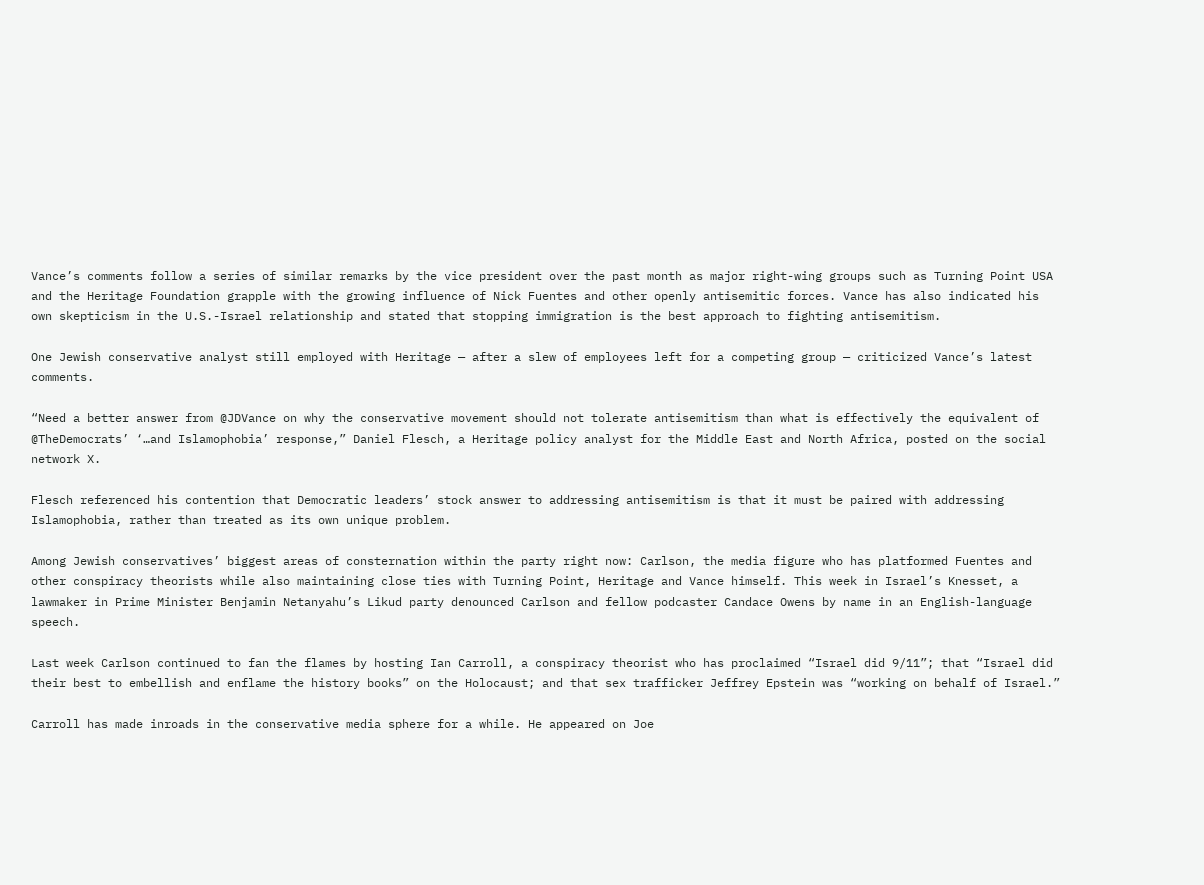Vance’s comments follow a series of similar remarks by the vice president over the past month as major right-wing groups such as Turning Point USA and the Heritage Foundation grapple with the growing influence of Nick Fuentes and other openly antisemitic forces. Vance has also indicated his own skepticism in the U.S.-Israel relationship and stated that stopping immigration is the best approach to fighting antisemitism.

One Jewish conservative analyst still employed with Heritage — after a slew of employees left for a competing group — criticized Vance’s latest comments.

“Need a better answer from @JDVance on why the conservative movement should not tolerate antisemitism than what is effectively the equivalent of @TheDemocrats’ ‘…and Islamophobia’ response,” Daniel Flesch, a Heritage policy analyst for the Middle East and North Africa, posted on the social network X.

Flesch referenced his contention that Democratic leaders’ stock answer to addressing antisemitism is that it must be paired with addressing Islamophobia, rather than treated as its own unique problem.

Among Jewish conservatives’ biggest areas of consternation within the party right now: Carlson, the media figure who has platformed Fuentes and other conspiracy theorists while also maintaining close ties with Turning Point, Heritage and Vance himself. This week in Israel’s Knesset, a lawmaker in Prime Minister Benjamin Netanyahu’s Likud party denounced Carlson and fellow podcaster Candace Owens by name in an English-language speech.

Last week Carlson continued to fan the flames by hosting Ian Carroll, a conspiracy theorist who has proclaimed “Israel did 9/11”; that “Israel did their best to embellish and enflame the history books” on the Holocaust; and that sex trafficker Jeffrey Epstein was “working on behalf of Israel.”

Carroll has made inroads in the conservative media sphere for a while. He appeared on Joe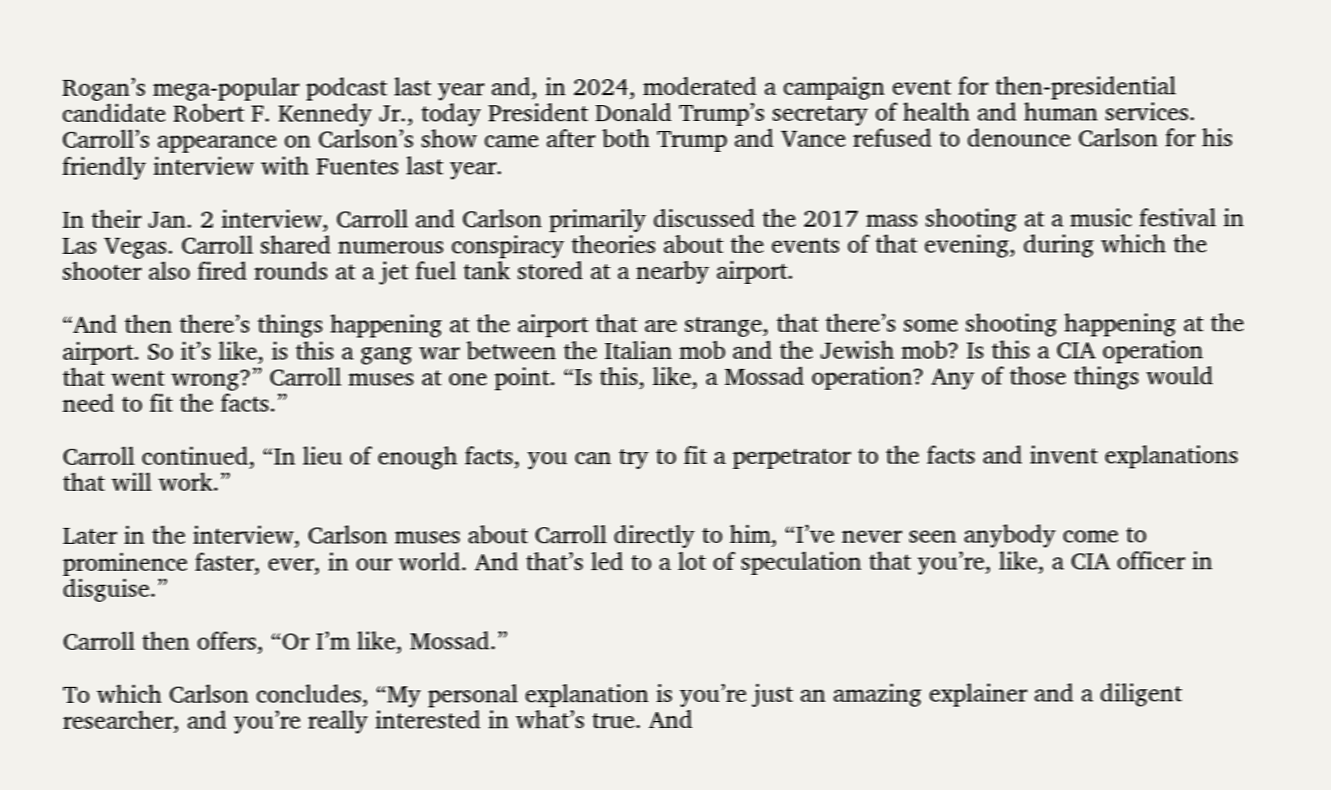Rogan’s mega-popular podcast last year and, in 2024, moderated a campaign event for then-presidential candidate Robert F. Kennedy Jr., today President Donald Trump’s secretary of health and human services. Carroll’s appearance on Carlson’s show came after both Trump and Vance refused to denounce Carlson for his friendly interview with Fuentes last year.

In their Jan. 2 interview, Carroll and Carlson primarily discussed the 2017 mass shooting at a music festival in Las Vegas. Carroll shared numerous conspiracy theories about the events of that evening, during which the shooter also fired rounds at a jet fuel tank stored at a nearby airport.

“And then there’s things happening at the airport that are strange, that there’s some shooting happening at the airport. So it’s like, is this a gang war between the Italian mob and the Jewish mob? Is this a CIA operation that went wrong?” Carroll muses at one point. “Is this, like, a Mossad operation? Any of those things would need to fit the facts.”

Carroll continued, “In lieu of enough facts, you can try to fit a perpetrator to the facts and invent explanations that will work.”

Later in the interview, Carlson muses about Carroll directly to him, “I’ve never seen anybody come to prominence faster, ever, in our world. And that’s led to a lot of speculation that you’re, like, a CIA officer in disguise.”

Carroll then offers, “Or I’m like, Mossad.”

To which Carlson concludes, “My personal explanation is you’re just an amazing explainer and a diligent researcher, and you’re really interested in what’s true. And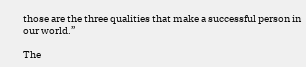those are the three qualities that make a successful person in our world.”

The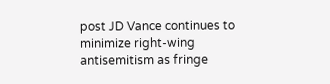post JD Vance continues to minimize right-wing antisemitism as fringe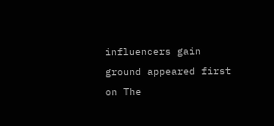influencers gain ground appeared first on The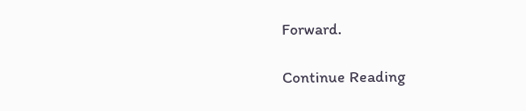Forward.

Continue Reading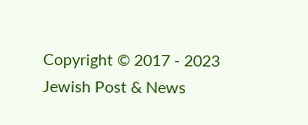Copyright © 2017 - 2023 Jewish Post & News